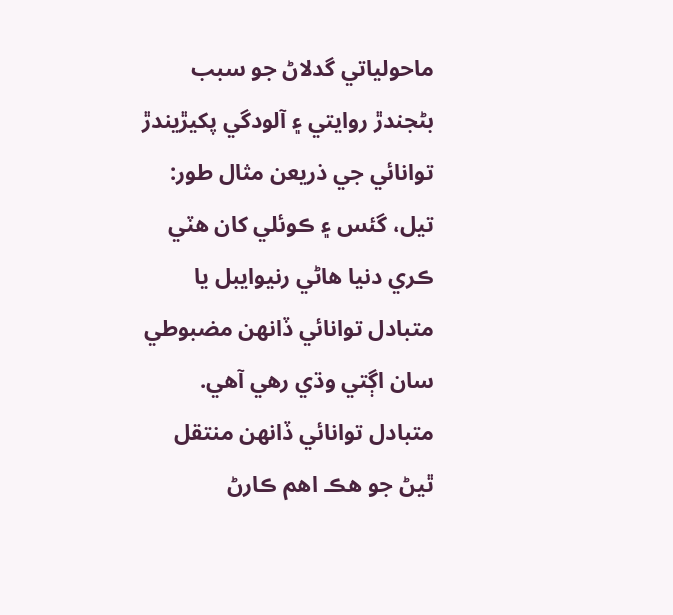ماحولياتي گدلاڻ جو سبب بڻجندڙ روايتي ۽ آلودگي پکيڙيندڙ توانائي جي ذريعن مثال طور: تيل، گئس ۽ ڪوئلي کان ھٽي ڪري دنيا ھاڻي رنيوايبل يا متبادل توانائي ڏانهن مضبوطي سان اڳتي وڌي رھي آھي. متبادل توانائي ڏانهن منتقل ٿيڻ جو ھڪ اھم ڪارڻ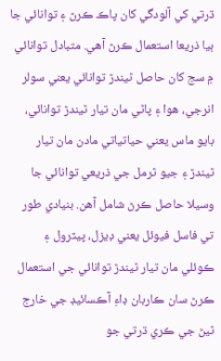ڌرتي کي آلودگي کان پاڪ ڪرڻ ۽ توانائي جا ٻيا ذريعا استعمال ڪرڻ آھي. متبادل توانائي ۾ سج کان حاصل ٿيندڙ توانائي يعني سولر انرجي، ھوا ۽ پاڻي مان تيار ٿيندڙ توانائي، بايو ماس يعني حياتياتي مادن مان تيار ٿيندڙ ۽ جيو ٿرمل جي ذريعي توانائي جا وسيلا حاصل ڪرڻ شامل آهن. بنيادي طور تي فاسل فيوئل يعني ڊيزل، پيٽرول ۽ ڪوئلي مان تيار ٿيندڙ توانائي جي استعمال ڪرڻ سان ڪاربان ڊاءِ آڪسائيڊ جي خارج ٿيڻ جي ڪري ڌرتي جو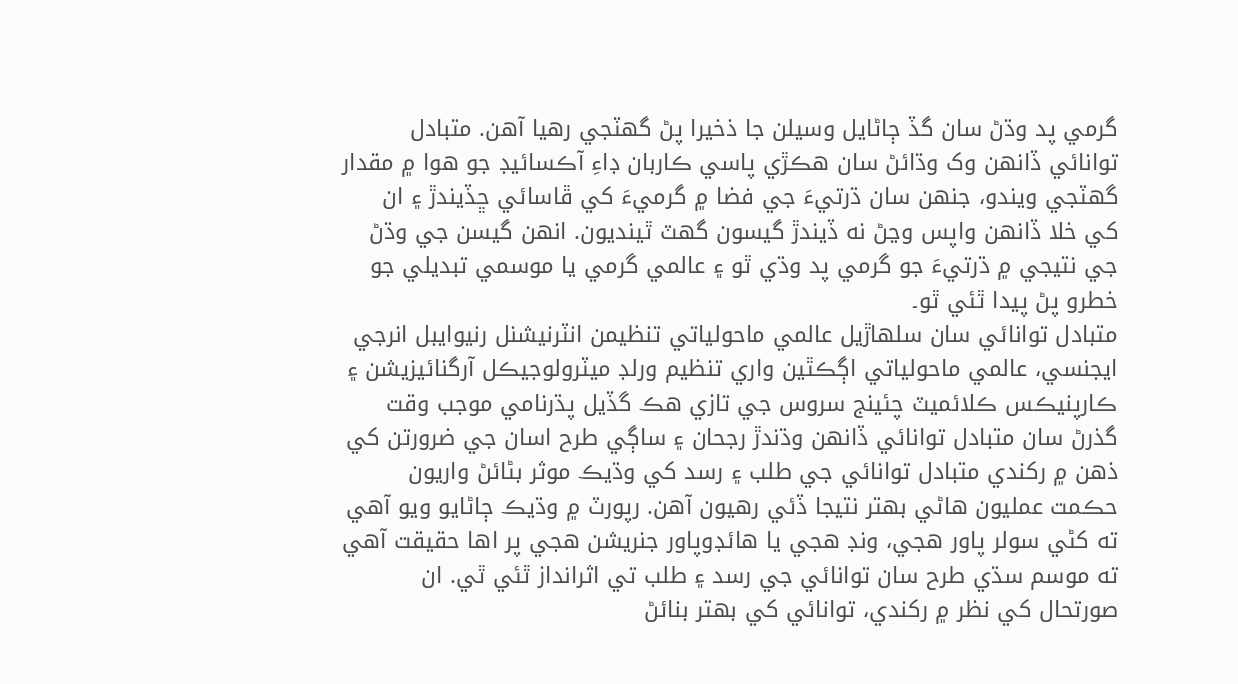گرمي پد وڌڻ سان گڏ ڄاڻايل وسيلن جا ذخيرا پڻ گھٽجي رھيا آھن. متبادل توانائي ڏانهن وک وڌائڻ سان ھڪڙي پاسي ڪاربان ڊاءِ آڪسائيڊ جو ھوا ۾ مقدار گھٽجي ويندو، جنهن سان ڌرتيءَ جي فضا ۾ گرميءَ کي ڦاسائي ڇڏيندڙ ۽ ان کي خلا ڏانھن واپس وڃڻ نه ڏيندڙ گيسون گھٽ ٿينديون. انهن گيسن جي وڌڻ جي نتيجي ۾ ڌرتيءَ جو گرمي پد وڌي ٿو ۽ عالمي گرمي يا موسمي تبديلي جو خطرو پڻ پيدا ٿئي ٿو۔
متبادل توانائي سان سلهاڙيل عالمي ماحولياتي تنظيمن انٽرنيشنل رنيوايبل انرجي ايجنسي، عالمي ماحولياتي اڳڪٿين واري تنظيم ورلڊ ميٽرولوجيڪل آرگنائيزيشن ۽ ڪارپنيڪس ڪلائميٽ چئينج سروس جي تازي ھڪ گڏيل پڌرنامي موجب وقت گذرڻ سان متبادل توانائي ڏانهن وڌندڙ رجحان ۽ ساڳي طرح اسان جي ضرورتن کي ذھن ۾ رکندي متبادل توانائي جي طلب ۽ رسد کي وڌيڪ موثر بڻائڻ واريون حڪمت عمليون ھاڻي بھتر نتيجا ڏئي رهيون آهن. رپورٽ ۾ وڌيڪ ڄاڻايو ويو آهي ته کڻي سولر پاور ھجي، ونڊ ھجي يا ھائڊوپاور جنريشن ھجي پر اھا حقيقت آھي ته موسم سڌي طرح سان توانائي جي رسد ۽ طلب تي اثرانداز ٿئي ٿي. ان صورتحال کي نظر ۾ رکندي، توانائي کي بھتر بنائڻ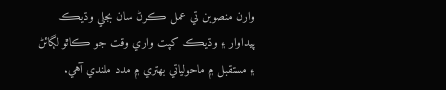وارن منصوبن تي عمل ڪرڻ سان بجلي وڌيڪ پيداوار ۽ وڌيڪ کپت واري وقت جو ڪاٿو لڳائڻ ۽ مستقبل ۾ ماحولياتي بھتري ۾ مدد ملندي آهي.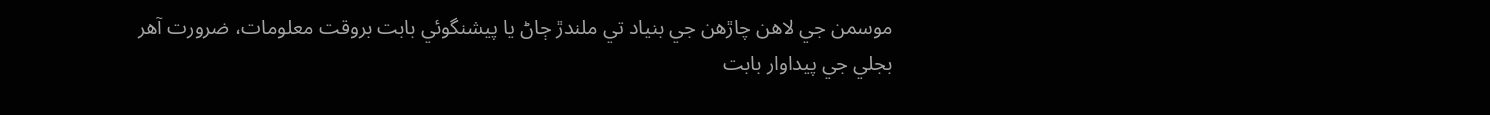موسمن جي لاھن چاڙھن جي بنياد تي ملندڙ ڄاڻ يا پيشنگوئي بابت بروقت معلومات، ضرورت آھر بجلي جي پيداوار بابت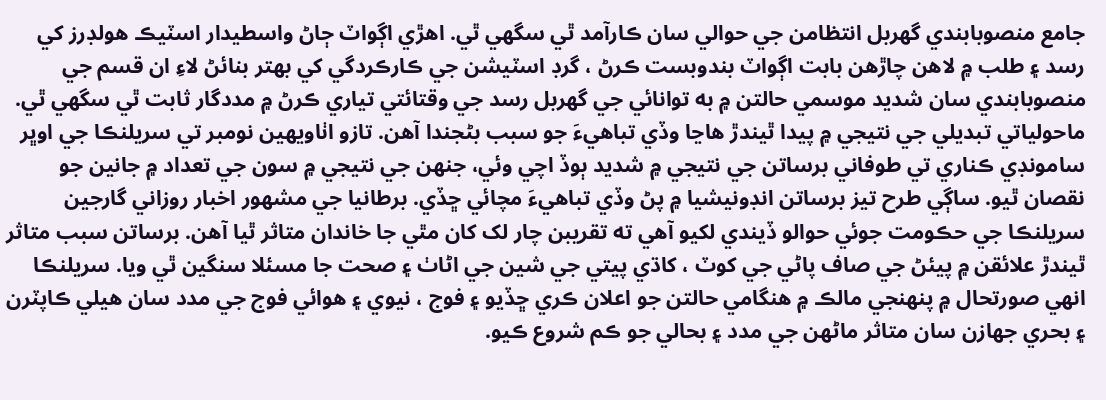جامع منصوبابندي گھربل انتظامن جي حوالي سان ڪارآمد ٿي سگهي ٿي. اھڙي اڳواٽ ڄاڻ واسطيدار اسٽيڪ ھولڊرز کي رسد ۽ طلب ۾ لاھن چاڙھن بابت اڳواٽ بندوبست ڪرڻ ، گرڊ اسٽيشن جي ڪارڪردگي کي بھتر بنائڻ لاءِ ان قسم جي منصوبابندي سان شديد موسمي حالتن ۾ به توانائي جي گھربل رسد جي وقتائتي تياري ڪرڻ ۾ مددگار ثابت ٿي سگهي ٿي.
ماحولياتي تبديلي جي نتيجي ۾ پيدا ٿيندڙ ھاڃا وڏي تباهيءَ جو سبب بڻجندا آهن. تازو اٺاويهين نومبر تي سريلنڪا جي اوڀر سامونڊي ڪناري تي طوفاني برساتن جي نتيجي ۾ شديد ٻوڏ اچي وئي، جنهن جي نتيجي ۾ سون جي تعداد ۾ جانين جو نقصان ٿيو. ساڳي طرح تيز برساتن انڊونيشيا ۾ پڻ وڏي تباهيءَ مچائي ڇڏي. برطانيا جي مشھور اخبار روزاني گارجين سريلنڪا جي حڪومت جوئي حوالو ڏيندي لکيو آهي ته تقريبن چار لک کان مٿي جا خاندان متاثر ٿيا آهن. برساتن سبب متاثر ٿيندڙ علائقن ۾ پيئڻ جي صاف پاڻي جي کوٽ ، کاڌي پيتي جي شين جي اڻاٺ ۽ صحت جا مسئلا سنگين ٿي ويا. سريلنڪا انھي صورتحال ۾ پنھنجي مالڪ ۾ ھنگامي حالتن جو اعلان ڪري ڇڏيو ۽ فوج ، نيوي ۽ ھوائي فوج جي مدد سان ھيلي ڪاپٽرن ۽ بحري جهازن سان متاثر ماڻهن جي مدد ۽ بحالي جو ڪم شروع ڪيو.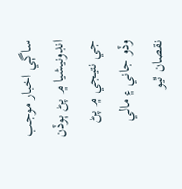ساڳي اخبار موجب انڊونيشيا ۾ پڻ ٻوڏن جي نتيجي ۾ پڻ وڏو جاني ۽ مالي نقصان ٿيو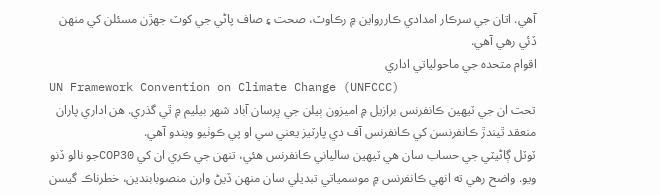آهي. اتان جي سرڪار امدادي ڪاررواين ۾ رڪاوٽ، صحت ۽ صاف پاڻي جي کوٽ جھڙن مسئلن کي منهن ڏئي رهي آهي.
اقوام متحده جي ماحولياتي اداري
UN Framework Convention on Climate Change (UNFCCC)
تحت ان جي ٽيھين ڪانفرنس برازيل ۾ اميزون ٻيلن جي ڀرسان آباد شھر بيليم ۾ ٿي گذري. ھن اداري پاران منعقد ٿيندڙ ڪانفرنسن کي ڪانفرنس آف دي پارٽيز يعني سي او پي ڪوٺيو ويندو آهي.
ٽوٽل ڳاڻيٽي جي حساب سان ھي ٽيھين سالياني ڪانفرنس ھئي، تنھن جي ڪري ان کي COP30جو نالو ڏنو ويو. واضح رهي ته انھي ڪانفرنس ۾ موسمياتي تبديلي سان منھن ڏيڻ وارن منصوبابندين، خطرناڪ گيسن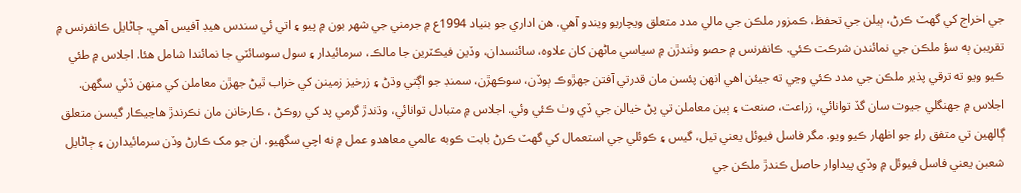جي اخراج کي گھٽ ڪرڻ، ٻيلن جي تحفظ، ڪمزور ملڪن جي مالي مدد متعلق ويچاريو ويندو آهي. ھن اداري جو بنياد 1994ع ۾ جرمني جي شھر بون ۾ پيو ۽ اتي ئي سندس ھيڊ آفيس آھي. ڄاڻايل ڪانفرنس ۾ تقريبن ٻه سؤ ملڪن جي نمائندن شرڪت ڪئي. ڪانفرنس ۾ حصو وٺندڙن ۾ سياسي ماڻھن کان علاوه، سائنسدان، وڏين فيڪٽرين جا مالڪ، سرمائيدار ۽ سول سوسائٽي جا نمائندا شامل ھئا. اجلاس ۾ طئي ڪيو ويو ته ترقي پذير ملڪن جي مدد ڪئي وڃي ته جيئن اهي انھن پئسن مان قدرتي آفتن جهڙوڪ ٻوڏن، سوڪھڙن، سمنڊ جو اڳتي وڌڻ ۽ زرخيز زمينن کي خراب ٿيڻ جھڙن معاملن کي منهن ڏئي سگهن. اجلاس ۾ جھنگلي جيوت سان گڏ توانائي، زراعت، صنعت ۽ ٻين معاملن تي پڻ خيالن جي ڏي وٺ ڪئي وئي. اجلاس ۾ متبادل توانائي، وڌندڙ گرمي پد کي روڪڻ ، ڪارخانن مان نڪرندڙ ھاڃيڪار گيسن متعلق ڳالھين تي متفق راءِ جو اظهار ڪيو ويو. مگر فاسل فيوئل يعني تيل، گيس ۽ ڪوئلي جي استعمال کي گھٽ ڪرڻ بابت ڪوبه عالمي معاهدو عمل ۾ نه اچي سگهيو. ان جو مک ڪارڻ وڏن سرمائيدارن ۽ ڄاڻايل شعبن يعني فاسل فيوئل ۾ وڏي پيداوار حاصل ڪندڙ ملڪن جي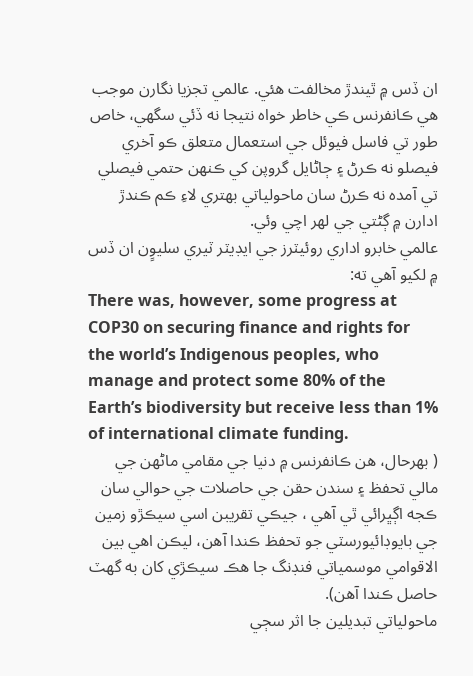ان ڏس ۾ ٿيندڙ مخالفت ھئي. عالمي تجزيا نگارن موجب ھي ڪانفرنس ڪي خاطر خواه نتيجا نه ڏئي سگهي، خاص طور تي فاسل فيوئل جي استعمال متعلق ڪو آخري فيصلو نه ڪرڻ ۽ ڄاڻايل گروپن کي ڪنهن حتمي فيصلي تي آمدہ نه ڪرڻ سان ماحولياتي بھتري لاءِ ڪم ڪندڙ ادارن ۾ ڳڻتي جي لهر اچي وئي.
عالمي خابرو اداري روئيٽرز جي ايڊيٽر ٽيري سليوٍن ان ڏس ۾ لکيو آهي ته:
There was, however, some progress at COP30 on securing finance and rights for the world’s Indigenous peoples, who manage and protect some 80% of the Earth’s biodiversity but receive less than 1% of international climate funding.
( بھرحال، ھن ڪانفرنس ۾ دنيا جي مقامي ماڻهن جي مالي تحفظ ۽ سندن حقن جي حاصلات جي حوالي سان ڪجه اڳڀرائي ٿي آهي ، جيڪي تقريبن اسي سيڪڙو زمين جي بايوڊائيورسٽي جو تحفظ ڪندا آهن، ليڪن اھي بين الاقوامي موسمياتي فنڊنگ جا ھڪ سيڪڙي کان به گهٽ حاصل ڪندا آهن).
ماحولياتي تبديلين جا اثر سڄي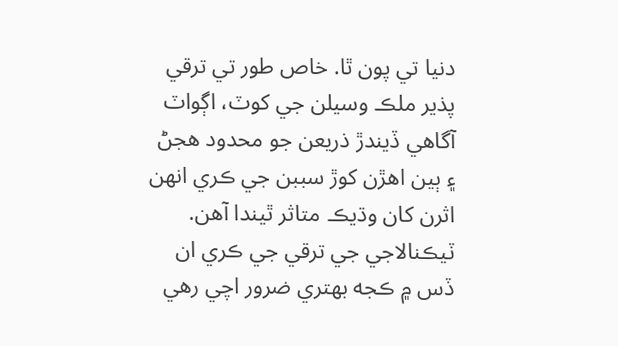دنيا تي پون ٿا. خاص طور تي ترقي پذير ملڪ وسيلن جي کوٽ، اڳواٽ آگاهي ڏيندڙ ذريعن جو محدود ھجڻ ۽ ٻين اھڙن کوڙ سببن جي ڪري انھن اثرن کان وڌيڪ متاثر ٿيندا آهن. ٽيڪنالاجي جي ترقي جي ڪري ان ڏس ۾ ڪجه بھتري ضرور اچي رھي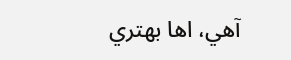آھي، اھا بھتري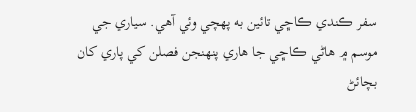سفر ڪندي ڪاڇي تائين به پھچي وئي آھي. سياري جي موسم ۾ ھاڻي ڪاڇي جا ھاري پنھنجن فصلن کي پاري کان بچائڻ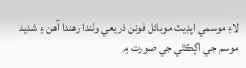لاءِ موسمي اپڊيٽ موبائل فونن ذريعي وٺندا رھندا آھن ۽ شديد موسم جي اڳڪٿي جي صورت ۾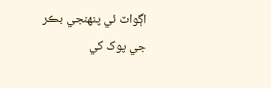اڳواٽ ئي پنهنجي بڪر جي پوک کي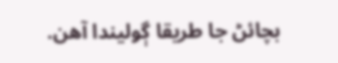بچائڻ جا طريقا ڳوليندا آهن.